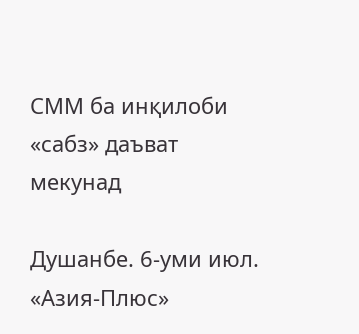СММ ба инқилоби «сабз» даъват мекунад

Душанбе. 6-уми июл. «Азия-Плюс»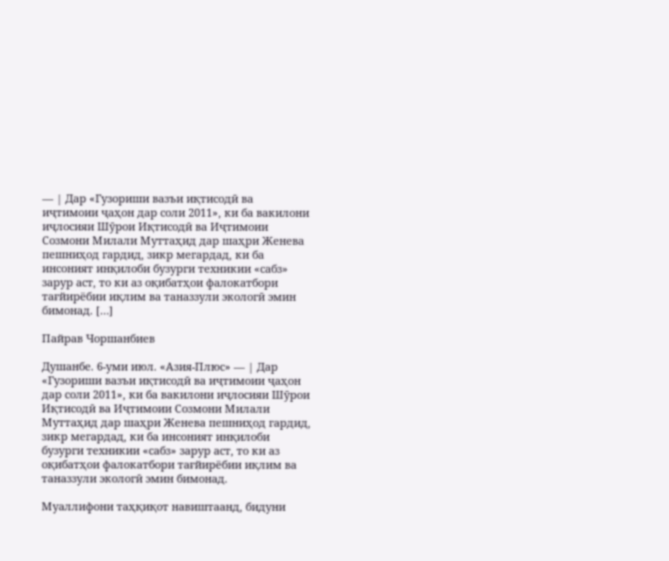— | Дар «Гузориши вазъи иқтисодӣ ва иҷтимоии ҷаҳон дар соли 2011», ки ба вакилони иҷлосияи Шӯрои Иқтисодӣ ва Иҷтимоии Созмони Милали Муттаҳид дар шаҳри Женева пешниҳод гардид, зикр мегардад, ки ба инсоният инқилоби бузурги техникии «сабз» зарур аст, то ки аз оқибатҳои фалокатбори тағйирёбии иқлим ва таназзули экологӣ эмин бимонад. […]

Пайрав Чоршанбиев

Душанбе. 6-уми июл. «Азия-Плюс» — | Дар «Гузориши вазъи иқтисодӣ ва иҷтимоии ҷаҳон дар соли 2011», ки ба вакилони иҷлосияи Шӯрои Иқтисодӣ ва Иҷтимоии Созмони Милали Муттаҳид дар шаҳри Женева пешниҳод гардид, зикр мегардад, ки ба инсоният инқилоби бузурги техникии «сабз» зарур аст, то ки аз оқибатҳои фалокатбори тағйирёбии иқлим ва таназзули экологӣ эмин бимонад.

Муаллифони таҳқиқот навиштаанд, бидуни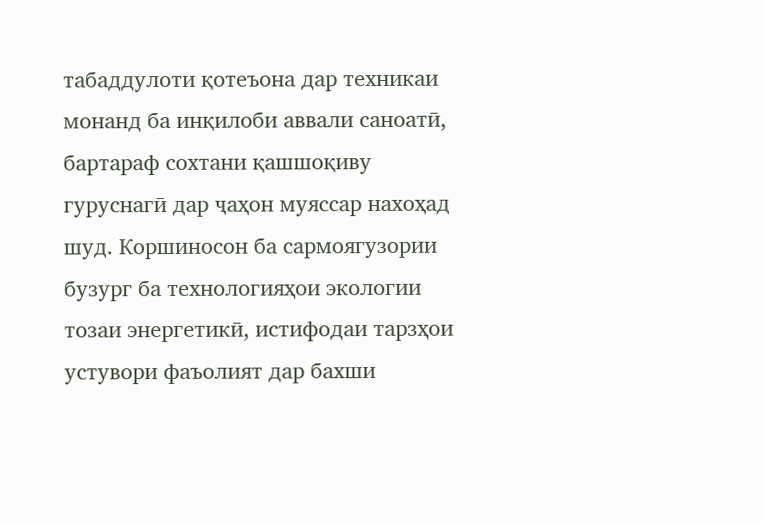табаддулоти қотеъона дар техникаи монанд ба инқилоби аввали саноатӣ, бартараф сохтани қашшоқиву гуруснагӣ дар ҷаҳон муяссар нахоҳад шуд. Коршиносон ба сармоягузории бузург ба технологияҳои экологии тозаи энергетикӣ, истифодаи тарзҳои устувори фаъолият дар бахши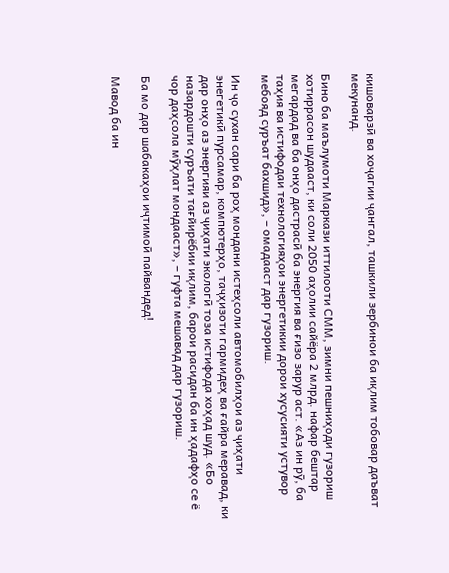кишоварзӣ ва хоҷагии ҷангал, ташкили зербинои ба иқлим тобовар даъват мекунанд.

Бино ба маълумоти Маркази иттилооти СММ, зимни пешниҳоди гузориш хотиррасон шудааст, ки соли 2050 аҳолии сайёра 2 млрд. нафар бештар мегардад ва ба онҳо дастрасӣ ба энергия ва ғизо зарур аст. «Аз ин рӯ, ба таҳия ва истифодаи технологияҳои энергетикии дорои хусусияти устувор мебояд суръат бахшид», – омадааст дар гузориш.

Ин ҷо сухан сари ба роҳ мондани истеҳсоли автомобилҳои аз ҷиҳати энегетикӣ пурсамар, компютерҳо, таҷҳизоти гармидеҳ ва ғайра меравад, ки дар онҳо аз энергияи аз ҷиҳати экологӣ тоза истифода хоҳад шуд. «Бо назардошти суръати тағйирёбии иқлим, барои расидан ба ин ҳадафҳо се ё чор даҳсола мӯҳлат мондааст», – гуфта мешавад дар гузориш.

Ба мо дар шабакаҳои иҷтимоӣ пайвандед!

Мавод ба ин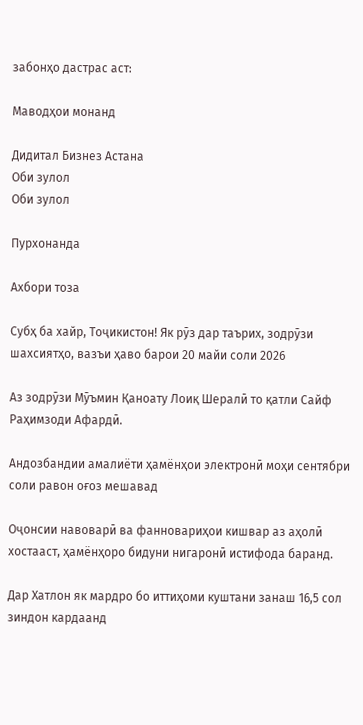забонҳо дастрас аст:

Маводҳои монанд

Дидитал Бизнез Астана
Оби зулол
Оби зулол

Пурхонанда

Ахбори тоза

Субҳ ба хайр, Тоҷикистон! Як рӯз дар таърих, зодрӯзи шахсиятҳо, вазъи ҳаво барои 20 майи соли 2026

Аз зодрӯзи Мӯъмин Қаноату Лоиқ Шералӣ то қатли Сайф Раҳимзоди Афардӣ.

Андозбандии амалиёти ҳамёнҳои электронӣ моҳи сентябри соли равон оғоз мешавад

Оҷонсии навоварӣ ва фанновариҳои кишвар аз аҳолӣ хостааст, ҳамёнҳоро бидуни нигаронӣ истифода баранд.

Дар Хатлон як мардро бо иттиҳоми куштани занаш 16,5 сол зиндон кардаанд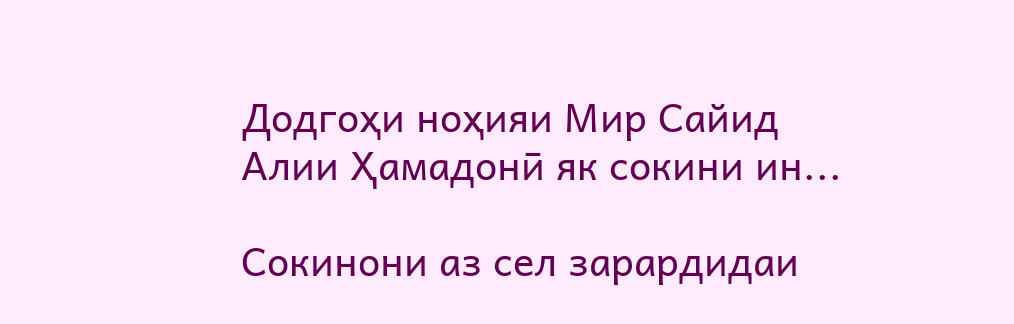Додгоҳи ноҳияи Мир Сайид Алии Ҳамадонӣ як сокини ин...

Сокинони аз сел зарардидаи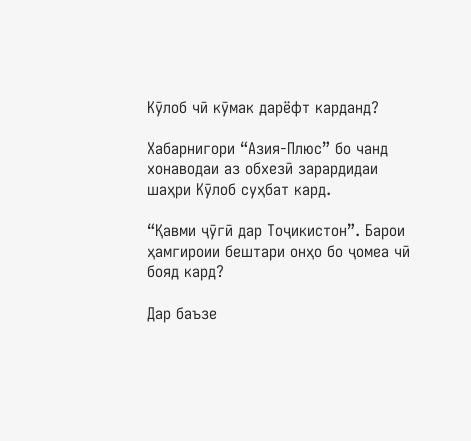Кӯлоб чӣ кӯмак дарёфт карданд?

Хабарнигори “Азия-Плюс” бо чанд хонаводаи аз обхезӣ зарардидаи шаҳри Кӯлоб суҳбат кард.

“Қавми ҷӯгӣ дар Тоҷикистон”. Барои ҳамгироии бештари онҳо бо ҷомеа чӣ бояд кард?

Дар баъзе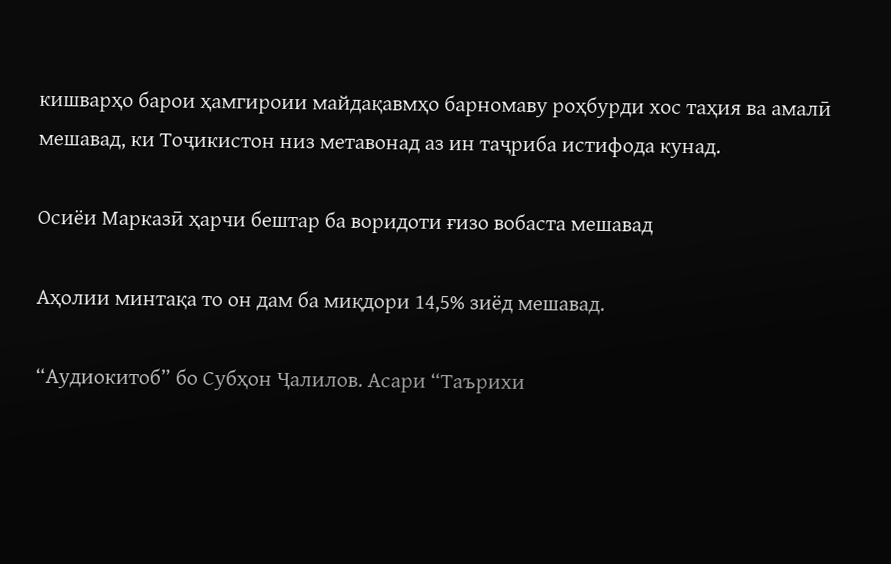кишварҳо барои ҳамгироии майдақавмҳо барномаву роҳбурди хос таҳия ва амалӣ мешавад, ки Тоҷикистон низ метавонад аз ин таҷриба истифода кунад.

Осиёи Марказӣ ҳарчи бештар ба воридоти ғизо вобаста мешавад

Аҳолии минтақа то он дам ба миқдори 14,5% зиёд мешавад.

“Аудиокитоб” бо Субҳон Ҷалилов. Асари “Таърихи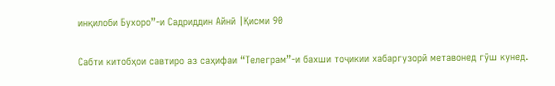инқилоби Бухоро”-и Садриддин Айнӣ |Қисми 90

Cабти китобҳои савтиро аз саҳифаи “Телеграм”-и бахши тоҷикии хабаргузорӣ метавонед гӯш кунед.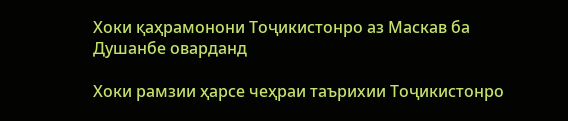Хоки қаҳрамонони Тоҷикистонро аз Маскав ба Душанбе оварданд

Хоки рамзии ҳарсе чеҳраи таърихии Тоҷикистонро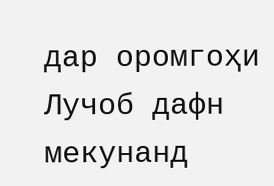дар оромгоҳи Лучоб дафн мекунанд